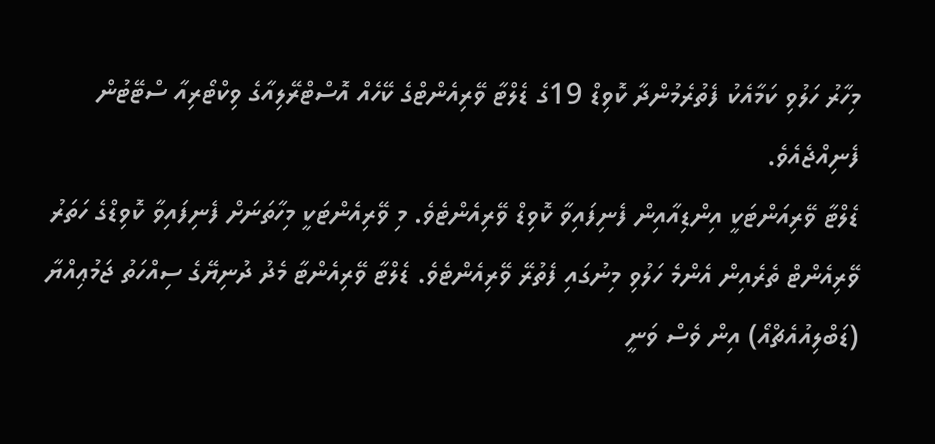މިހާރު ހަލުވި ކަމާއެކު ފެތުރެމުންދާ ކޮވިޑް 19ގެ ޑެލްޓާ ވޭރިއެންޓްގެ ކޭހެއް އޮސްޓްރޭލިއާގެ ވިކްޓޯރިއާ ސްޓޭޓުން ފެނިއްޖެއެވެ.
ޑެލްޓާ ވޭރިއަންޓަކީ އިންޑިއާއިން ފެނިފައިވާ ކޮވިޑް ވޭރިއެންޓެވެ. މި ވޭރިއެންޓަކީ މިހާތަނަށް ފެނިފައިވާ ކޮވިޑްގެ ހަތަރު ވޭރިއެންޓް ތެރެއިން އެންމެ ހަލުވި މިނުގައި ފެތުރޭ ވޭރިއެންޓެވެ. ޑެލްޓާ ވޭރިއެންޓާ މެދު ދުނިޔޭގެ ސިއްހަތު ޖަމުޢިއްޔާ (ޑަބްލިއުއެޗްއޯ) އިން ވެސް ވަނީ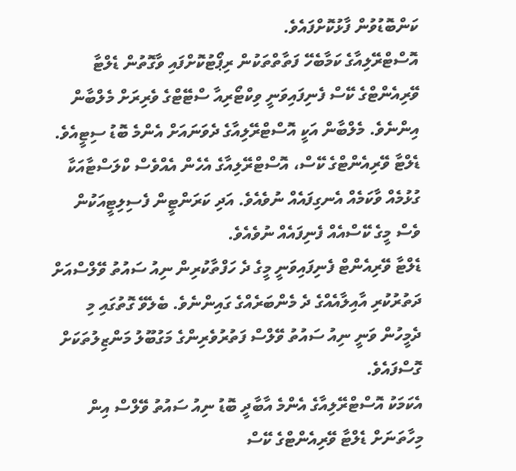ކަންބޮޑުވުން ފާޅުކޮށްފައެވެ.
އޮސްޓްރޭލިއާގެ ކަމާބެހޭ ފަތާތްތަކުން ރިޕޯޓުކޮށްފައި ވާގޮތުން ޑެލްޓާ ވޭރިއެންޓްގެ ކޭސް ފެނިފައިވަނީ ވިކްޓޯރިއާ ސްޓޭޓްގެ ވެރިރަށް މެލްބާން އިންނެވެ. މެލްބާން އަކީ އޮސްޓްރޭލިއާގެ ދެވަނައަށް އެންމެ ބޮޑު ސިޓީއެވެ.
ޑެލްޓާ ވޭރިއެންޓްގެ ކޭސް، އޮސްޓްރޭލިއާގެ އެހެން އެއްވެސް ކްލަސްޓާއަކާ ގުޅުމެއް ވާކަމެއް އެނގިފައެއް ނުވެއެވެ. އަދި ކަރަންޓީން ފެސިލިޓީއަކުން ވެސް މީގެ ކޭސްއެއް ފެނިފައެއް ނުވެއެވެ.
ޑެލްޓާ ވޭރިއެންޓް ފެނިފައިވަނީ މީގެ ދެ ހަފްތާކުރިން ނިއު ސައުތު ވޭލްސްއަށް ދަތުރުކުރި އާއިލާއެއްގެ ދެ މެންބަރެއްގެ ގައިންނެވެ. ބެލެވޭ ގޮތުގައި މި ދެމީހުން ވަނީ ނިއު ސައުތު ވޭލްސް ފަތުރުވެރިންގެ މަގުބޫލު މަންޒިލުތަކަށް ގޮސްފައެވެ.
އެކަމަކު އޮސްޓްރޭލިއާގެ އެންމެ އާބާދީ ބޮޑު ނިއު ސައުތު ވޭލްސް އިން މިހާތަނަށް ޑެލްޓާ ވޭރިއެންޓްގެ ކޭސް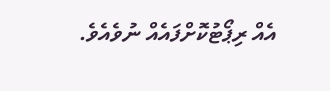އެއް ރިޕޯޓުކޮށްފައެއް ނުވެއެވެ.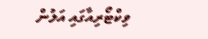ވިކްޓޯރިއާގައި އަލުން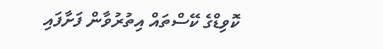ކޮވިޑްގެ ކޭސްތައް އިތުރުވާން ފަށާފައި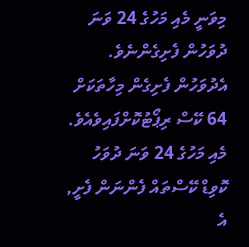މިވަނީ މެއި މަހުގެ 24 ވަނަ ދުވަހުން ފެށިގެންނެވެ. އެދުވަހުން ފެށިގެން މިހާތަކަށް 64 ކޭސް ރިޕޯޓުކޮށްފައިވެއެވެ. މެއި މަހުގެ 24 ވަނަ ދުވަހު ކޮވިޑް ކޭސްތައް ފެންނަން ފެށީ, އެ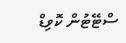ސްޓޭޓުން ކޮވިޑް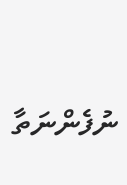ނުފެންނަތާ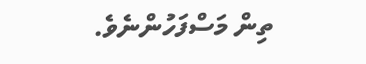ތިން މަސްފަހުންނެވެ.